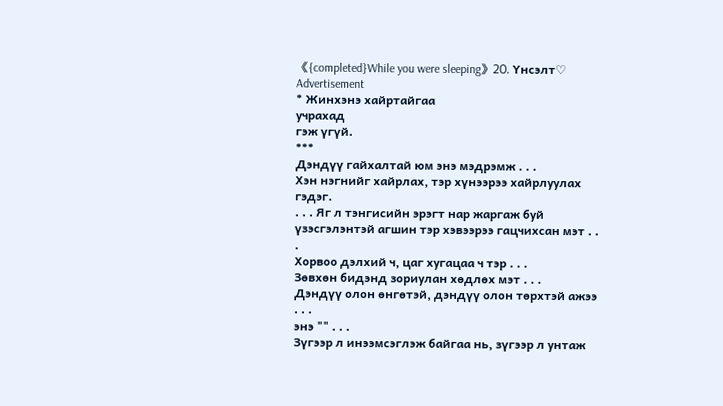《{completed}While you were sleeping》20. Үнсэлт♡
Advertisement
* Жинхэнэ хайртайгаа
учрахад
гэж үгүй.
***
Дэндүү гайхалтай юм энэ мэдрэмж . . .
Хэн нэгнийг хайрлах, тэр хүнээрээ хайрлуулах гэдэг.
. . . Яг л тэнгисийн эрэгт нар жаргаж буй үзэсгэлэнтэй агшин тэр хэвээрээ гацчихсан мэт . . .
Хорвоо дэлхий ч, цаг хугацаа ч тэр . . .
Зөвхөн бидэнд зориулан хөдлөх мэт . . .
Дэндүү олон өнгөтэй, дэндүү олон төрхтэй ажээ . . .
энэ "" . . .
Зүгээр л инээмсэглэж байгаа нь, зүгээр л унтаж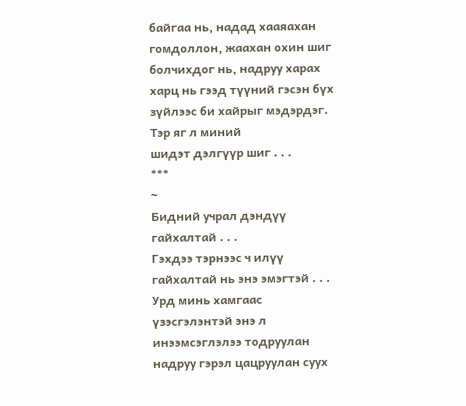байгаа нь, надад хааяахан гомдоллон, жаахан охин шиг болчихдог нь, надруу харах харц нь гээд түүний гэсэн бүх зүйлээс би хайрыг мэдэрдэг.
Тэр яг л миний
шидэт дэлгүүр шиг . . .
***
~
Бидний учрал дэндүү гайхалтай . . .
Гэхдээ тэрнээс ч илүү гайхалтай нь энэ эмэгтэй . . .
Урд минь хамгаас үзэсгэлэнтэй энэ л инээмсэглэлээ тодруулан надруу гэрэл цацруулан суух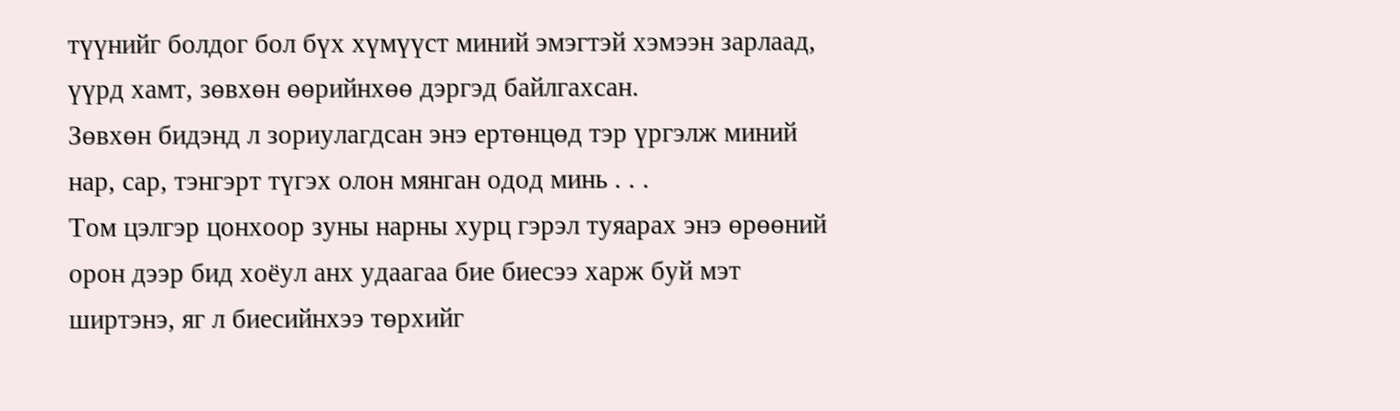түүнийг болдог бол бүх хүмүүст миний эмэгтэй хэмээн зарлаад, үүрд хамт, зөвхөн өөрийнхөө дэргэд байлгахсан.
Зөвхөн бидэнд л зориулагдсан энэ ертөнцөд тэр үргэлж миний нар, сар, тэнгэрт түгэх олон мянган одод минь . . .
Том цэлгэр цонхоор зуны нарны хурц гэрэл туяарах энэ өрөөний орон дээр бид хоёул анх удаагаа бие биесээ харж буй мэт ширтэнэ, яг л биесийнхээ төрхийг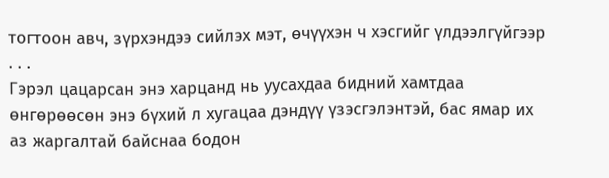тогтоон авч, зүрхэндээ сийлэх мэт, өчүүхэн ч хэсгийг үлдээлгүйгээр . . .
Гэрэл цацарсан энэ харцанд нь уусахдаа бидний хамтдаа өнгөрөөсөн энэ бүхий л хугацаа дэндүү үзэсгэлэнтэй, бас ямар их аз жаргалтай байснаа бодон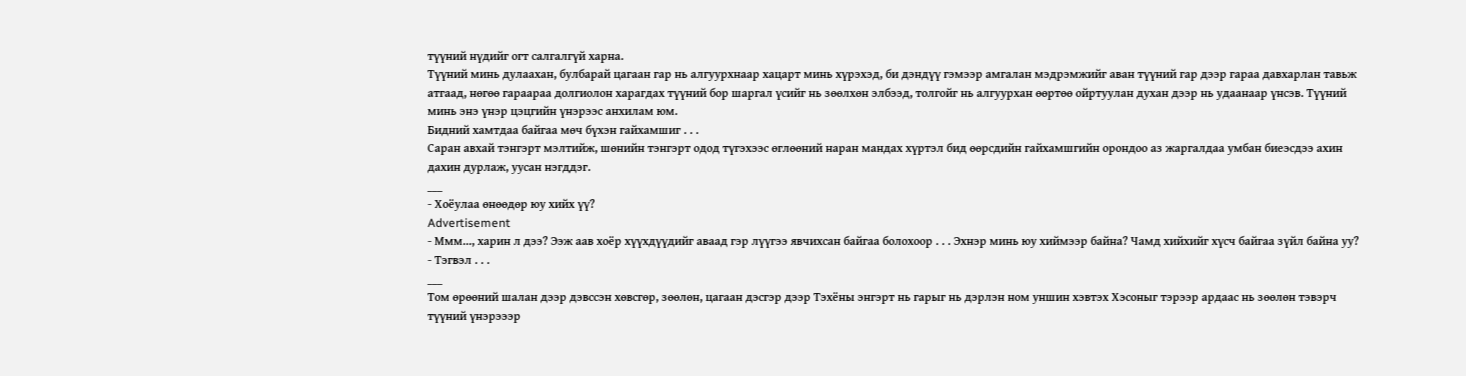түүний нүдийг огт салгалгүй харна.
Түүний минь дулаахан, булбарай цагаан гар нь алгуурхнаар хацарт минь хүрэхэд, би дэндүү гэмээр амгалан мэдрэмжийг аван түүний гар дээр гараа давхарлан тавьж атгаад, нөгөө гараараа долгиолон харагдах түүний бор шаргал үсийг нь зөөлхөн элбээд, толгойг нь алгуурхан өөртөө ойртуулан духан дээр нь удаанаар үнсэв. Түүний минь энэ үнэр цэцгийн үнэрээс анхилам юм.
Бидний хамтдаа байгаа мөч бүхэн гайхамшиг . . .
Саран авхай тэнгэрт мэлтийж, шөнийн тэнгэрт одод түгэхээс өглөөний наран мандах хүртэл бид өөрсдийн гайхамшгийн орондоо аз жаргалдаа умбан биеэсдээ ахин дахин дурлаж, уусан нэгддэг.
___
- Хоёулаа өнөөдөр юу хийх үү?
Advertisement
- Ммм..., харин л дээ? Ээж аав хоёр хүүхдүүдийг аваад гэр лүүгээ явчихсан байгаа болохоор . . . Эхнэр минь юу хиймээр байна? Чамд хийхийг хүсч байгаа зүйл байна уу?
- Тэгвэл . . .
___
Том өрөөний шалан дээр дэвссэн хөвсгөр, зөөлөн, цагаан дэсгэр дээр Тэхёны энгэрт нь гарыг нь дэрлэн ном уншин хэвтэх Хэсоныг тэрээр ардаас нь зөөлөн тэвэрч түүний үнэрэээр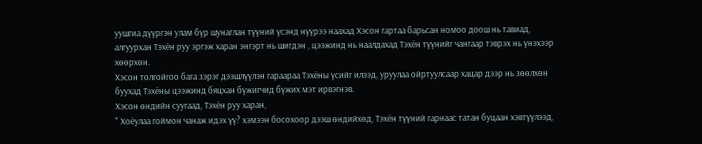уушгиа дүүргэн улам бүр шунаглан түүний үсэнд нүүрээ наахад Хэсон гартаа барьсан номоо доош нь тавиад, алгуурхан Тэхён руу эргэж харан энгэрт нь шигдэн , цээжинд нь наалдахад Тэхён түүнийг чангаар тэврэх нь үнэхээр хөөрхөн.
Хэсон толгойгоо бага зэрэг дээшлүүлэн гараараа Тэхёны үсийг илээд, уруулаа ойртуулсаар хацар дээр нь зөөлхөн буухад Тэхёны цээжинд бяцхан бүжигчид бүжих мэт ирвэгнэв.
Хэсон өндийн суугаад, Тэхён руу харан,
" Хоёулаа гоймон чанаж идэх үү? хэмээн босохоор дээш өндийхөд, Тэхён түүний гарнаас татан буцаан хэвтүүлээд,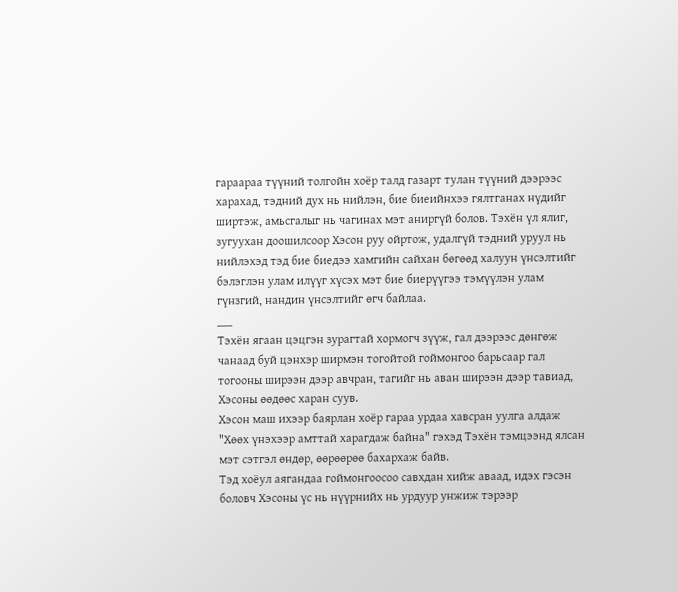гараараа түүний толгойн хоёр талд газарт тулан түүний дээрээс харахад, тэдний дух нь нийлэн, бие биеийнхээ гялтганах нүдийг ширтэж, амьсгалыг нь чагинах мэт аниргүй болов. Тэхён үл ялиг, зугуухан доошилсоор Хэсон руу ойртож, удалгүй тэдний уруул нь нийлэхэд тэд бие биедээ хамгийн сайхан бөгөөд халуун үнсэлтийг бэлэглэн улам илүүг хүсэх мэт бие биерүүгээ тэмүүлэн улам гүнзгий, нандин үнсэлтийг өгч байлаа.
___
Тэхён ягаан цэцгэн зурагтай хормогч зүүж, гал дээрээс дөнгөж чанаад буй цэнхэр ширмэн тогойтой гоймонгоо барьсаар гал тогооны ширээн дээр авчран, тагийг нь аван ширээн дээр тавиад, Хэсоны өөдөөс харан суув.
Хэсон маш ихээр баярлан хоёр гараа урдаа хавсран уулга алдаж
"Хөөх үнэхээр амттай харагдаж байна" гэхэд Тэхён тэмцээнд ялсан мэт сэтгэл өндөр, өөрөөрөө бахархаж байв.
Тэд хоёул аягандаа гоймонгоосоо савхдан хийж аваад, идэх гэсэн боловч Хэсоны үс нь нүүрнийх нь урдуур унжиж тэрээр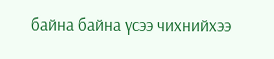байна байна үсээ чихнийхээ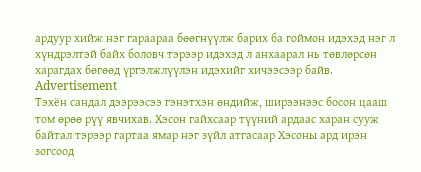ардуур хийж нэг гараараа бөөгнүүлж барих ба гоймон идэхэд нэг л хүндрэлтэй байх боловч тэрээр идэхэд л анхаарал нь төвлөрсөн харагдах бөгөөд үргэлжлүүлэн идэхийг хичээсээр байв.
Advertisement
Тэхён сандал дээрээсээ гэнэтхэн өндийж, ширээнээс босон цааш том өрөө рүү явчихав. Хэсон гайхсаар түүний ардаас харан сууж байтал тэрээр гартаа ямар нэг зүйл атгасаар Хэсоны ард ирэн зогсоод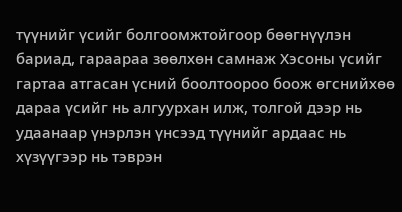түүнийг үсийг болгоомжтойгоор бөөгнүүлэн бариад, гараараа зөөлхөн самнаж Хэсоны үсийг гартаа атгасан үсний боолтоороо боож өгснийхөө дараа үсийг нь алгуурхан илж, толгой дээр нь удаанаар үнэрлэн үнсээд түүнийг ардаас нь хүзүүгээр нь тэврэн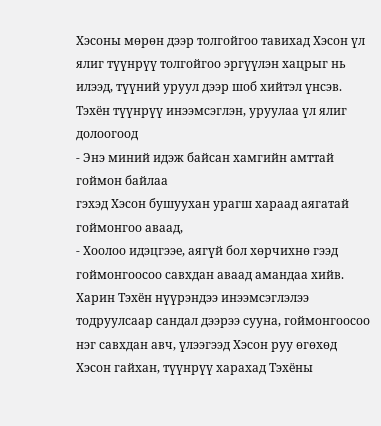Хэсоны мөрөн дээр толгойгоо тавихад Хэсон үл ялиг түүнрүү толгойгоо эргүүлэн хацрыг нь илээд, түүний уруул дээр шоб хийтэл үнсэв. Тэхён түүнрүү инээмсэглэн, уруулаа үл ялиг долоогоод
- Энэ миний идэж байсан хамгийн амттай гоймон байлаа
гэхэд Хэсон бушуухан урагш хараад аягатай гоймонгоо аваад,
- Хоолоо идэцгээе, аягүй бол хөрчихнө гээд гоймонгоосоо савхдан аваад амандаа хийв.
Харин Тэхён нүүрэндээ инээмсэглэлээ тодруулсаар сандал дээрээ сууна, гоймонгоосоо нэг савхдан авч, үлээгээд Хэсон руу өгөхөд Хэсон гайхан, түүнрүү харахад Тэхёны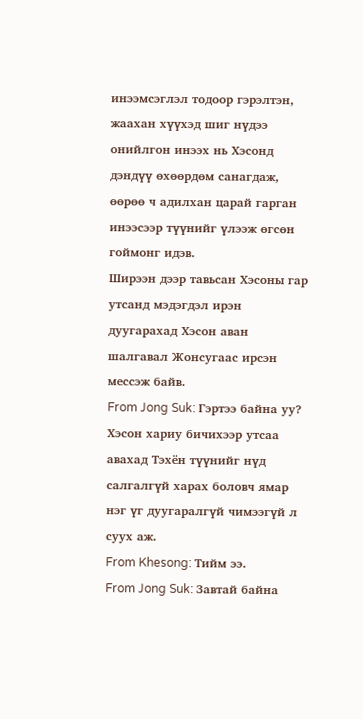инээмсэглэл тодоор гэрэлтэн, жаахан хүүхэд шиг нүдээ онийлгон инээх нь Хэсонд дэндүү өхөөрдөм санагдаж, өөрөө ч адилхан царай гарган инээсээр түүнийг үлээж өгсөн гоймонг идэв.
Ширээн дээр тавьсан Хэсоны гар утсанд мэдэгдэл ирэн дуугарахад Хэсон аван шалгавал Жонсугаас ирсэн мессэж байв.
From Jong Suk: Гэртээ байна уу?
Хэсон хариу бичихээр утсаа авахад Тэхён түүнийг нүд салгалгүй харах боловч ямар нэг үг дуугаралгүй чимээгүй л суух аж.
From Khesong: Тийм ээ.
From Jong Suk: Завтай байна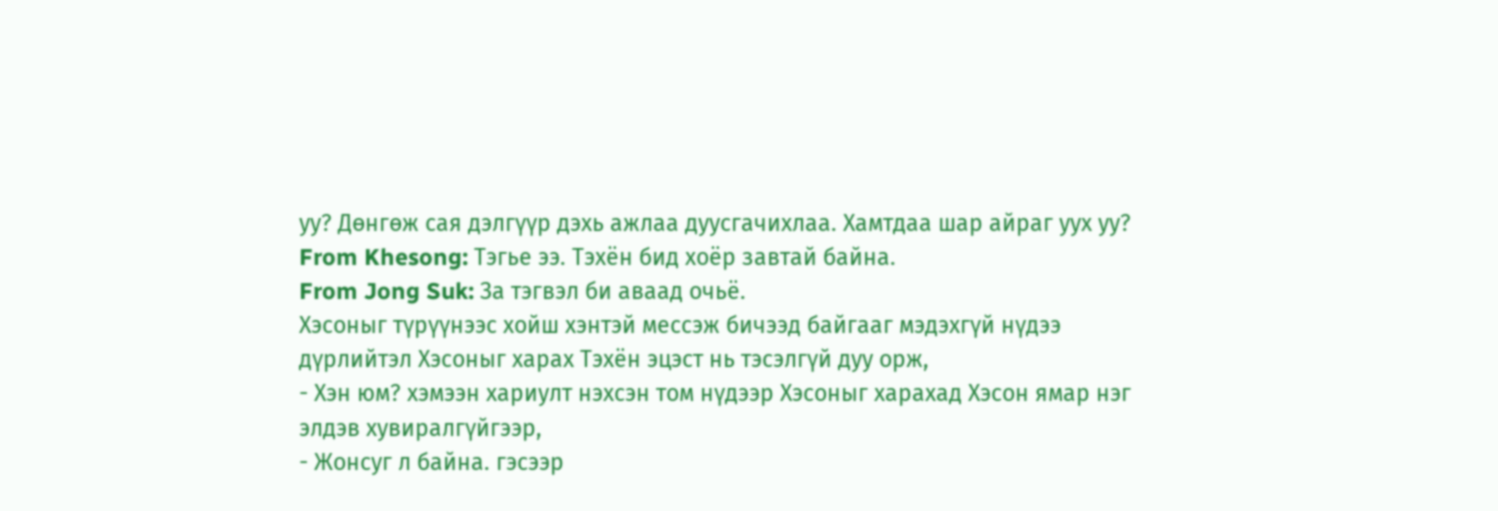уу? Дөнгөж сая дэлгүүр дэхь ажлаа дуусгачихлаа. Хамтдаа шар айраг уух уу?
From Khesong: Тэгье ээ. Тэхён бид хоёр завтай байна.
From Jong Suk: За тэгвэл би аваад очьё.
Хэсоныг түрүүнээс хойш хэнтэй мессэж бичээд байгааг мэдэхгүй нүдээ дүрлийтэл Хэсоныг харах Тэхён эцэст нь тэсэлгүй дуу орж,
- Хэн юм? хэмээн хариулт нэхсэн том нүдээр Хэсоныг харахад Хэсон ямар нэг элдэв хувиралгүйгээр,
- Жонсуг л байна. гэсээр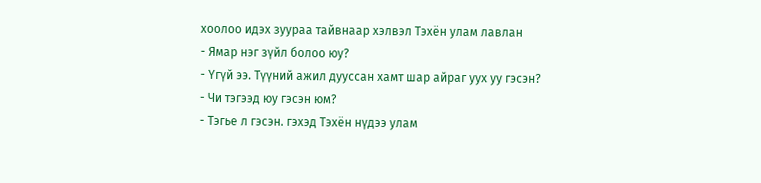хоолоо идэх зуураа тайвнаар хэлвэл Тэхён улам лавлан
- Ямар нэг зүйл болоо юу?
- Үгүй ээ. Түүний ажил дууссан хамт шар айраг уух уу гэсэн?
- Чи тэгээд юу гэсэн юм?
- Тэгье л гэсэн. гэхэд Тэхён нүдээ улам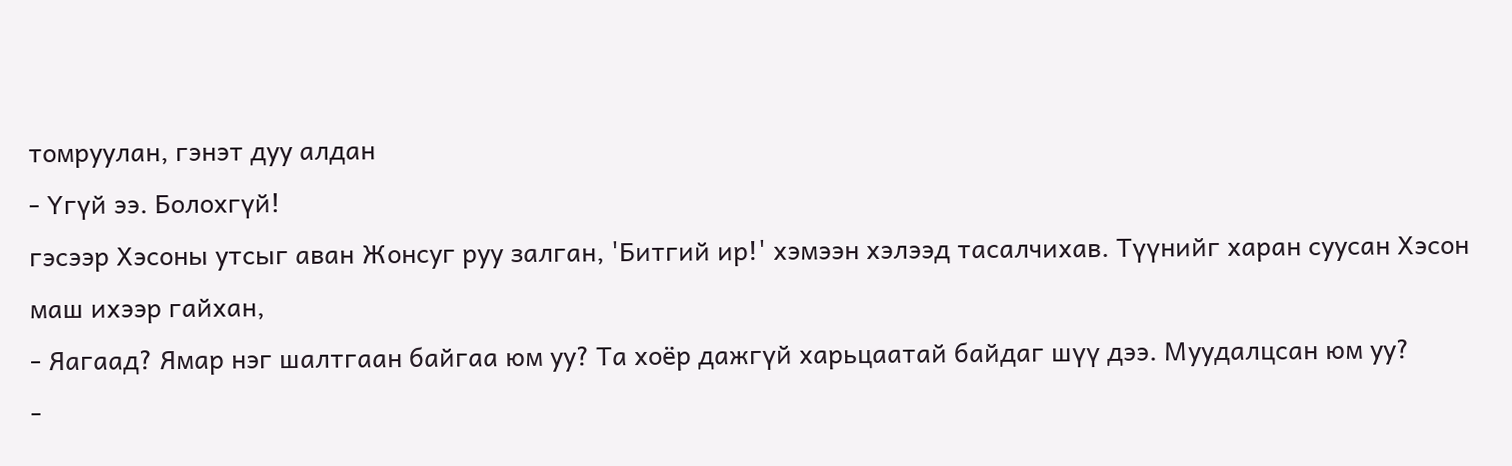томруулан, гэнэт дуу алдан
- Үгүй ээ. Болохгүй!
гэсээр Хэсоны утсыг аван Жонсуг руу залган, 'Битгий ир!' хэмээн хэлээд тасалчихав. Түүнийг харан суусан Хэсон маш ихээр гайхан,
- Яагаад? Ямар нэг шалтгаан байгаа юм уу? Та хоёр дажгүй харьцаатай байдаг шүү дээ. Муудалцсан юм уу?
-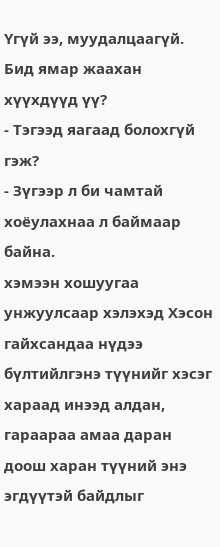Үгүй ээ, муудалцаагүй. Бид ямар жаахан хүүхдүүд үү?
- Тэгээд яагаад болохгүй гэж?
- Зүгээр л би чамтай хоёулахнаа л баймаар байна.
хэмээн хошуугаа унжуулсаар хэлэхэд Хэсон гайхсандаа нүдээ бүлтийлгэнэ түүнийг хэсэг хараад инээд алдан, гараараа амаа даран доош харан түүний энэ эгдүүтэй байдлыг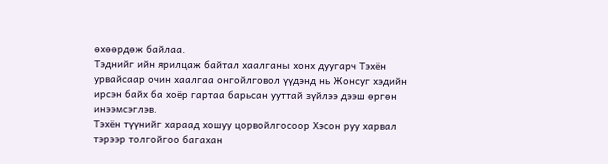өхөөрдөж байлаа.
Тэднийг ийн ярилцаж байтал хаалганы хонх дуугарч Тэхён урвайсаар очин хаалгаа онгойлговол үүдэнд нь Жонсуг хэдийн ирсэн байх ба хоёр гартаа барьсан ууттай зүйлээ дээш өргөн инээмсэглэв.
Тэхён түүнийг хараад хошуу цорвойлгосоор Хэсон руу харвал тэрээр толгойгоо багахан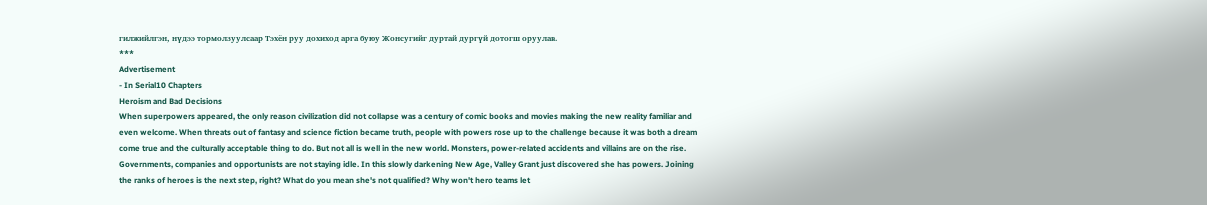гилжийлгэн, нүдээ тормолзуулсаар Тэхён руу дохиход арга буюу Жонсугийг дуртай дургүй дотогш оруулав.
***
Advertisement
- In Serial10 Chapters
Heroism and Bad Decisions
When superpowers appeared, the only reason civilization did not collapse was a century of comic books and movies making the new reality familiar and even welcome. When threats out of fantasy and science fiction became truth, people with powers rose up to the challenge because it was both a dream come true and the culturally acceptable thing to do. But not all is well in the new world. Monsters, power-related accidents and villains are on the rise. Governments, companies and opportunists are not staying idle. In this slowly darkening New Age, Valley Grant just discovered she has powers. Joining the ranks of heroes is the next step, right? What do you mean she's not qualified? Why won't hero teams let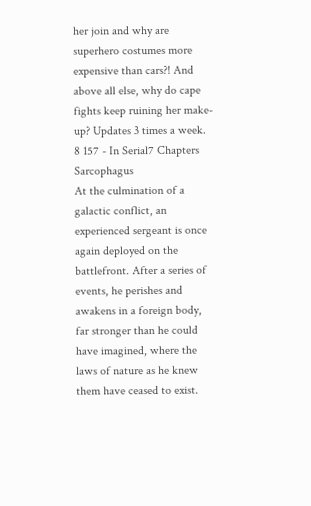her join and why are superhero costumes more expensive than cars?! And above all else, why do cape fights keep ruining her make-up? Updates 3 times a week.
8 157 - In Serial7 Chapters
Sarcophagus
At the culmination of a galactic conflict, an experienced sergeant is once again deployed on the battlefront. After a series of events, he perishes and awakens in a foreign body, far stronger than he could have imagined, where the laws of nature as he knew them have ceased to exist.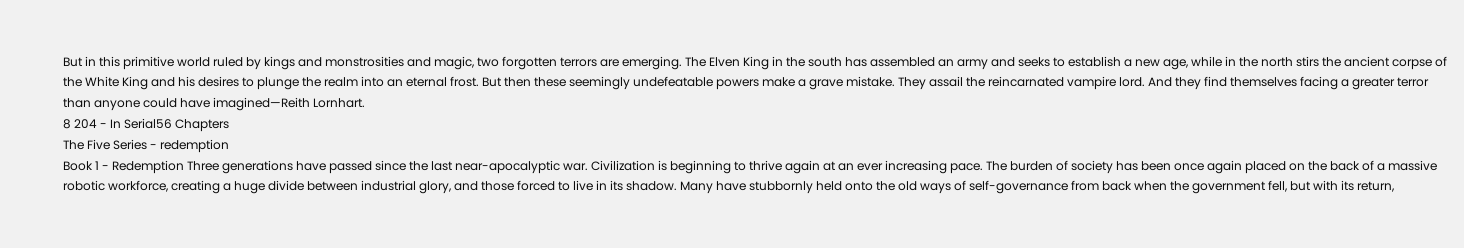But in this primitive world ruled by kings and monstrosities and magic, two forgotten terrors are emerging. The Elven King in the south has assembled an army and seeks to establish a new age, while in the north stirs the ancient corpse of the White King and his desires to plunge the realm into an eternal frost. But then these seemingly undefeatable powers make a grave mistake. They assail the reincarnated vampire lord. And they find themselves facing a greater terror than anyone could have imagined—Reith Lornhart.
8 204 - In Serial56 Chapters
The Five Series - redemption
Book 1 - Redemption Three generations have passed since the last near-apocalyptic war. Civilization is beginning to thrive again at an ever increasing pace. The burden of society has been once again placed on the back of a massive robotic workforce, creating a huge divide between industrial glory, and those forced to live in its shadow. Many have stubbornly held onto the old ways of self-governance from back when the government fell, but with its return,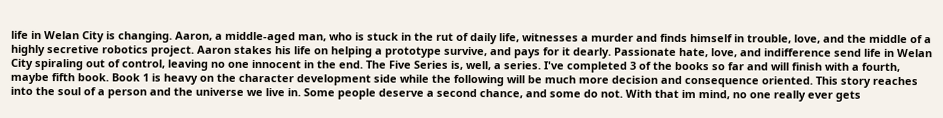life in Welan City is changing. Aaron, a middle-aged man, who is stuck in the rut of daily life, witnesses a murder and finds himself in trouble, love, and the middle of a highly secretive robotics project. Aaron stakes his life on helping a prototype survive, and pays for it dearly. Passionate hate, love, and indifference send life in Welan City spiraling out of control, leaving no one innocent in the end. The Five Series is, well, a series. I've completed 3 of the books so far and will finish with a fourth, maybe fifth book. Book 1 is heavy on the character development side while the following will be much more decision and consequence oriented. This story reaches into the soul of a person and the universe we live in. Some people deserve a second chance, and some do not. With that im mind, no one really ever gets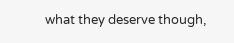what they deserve though,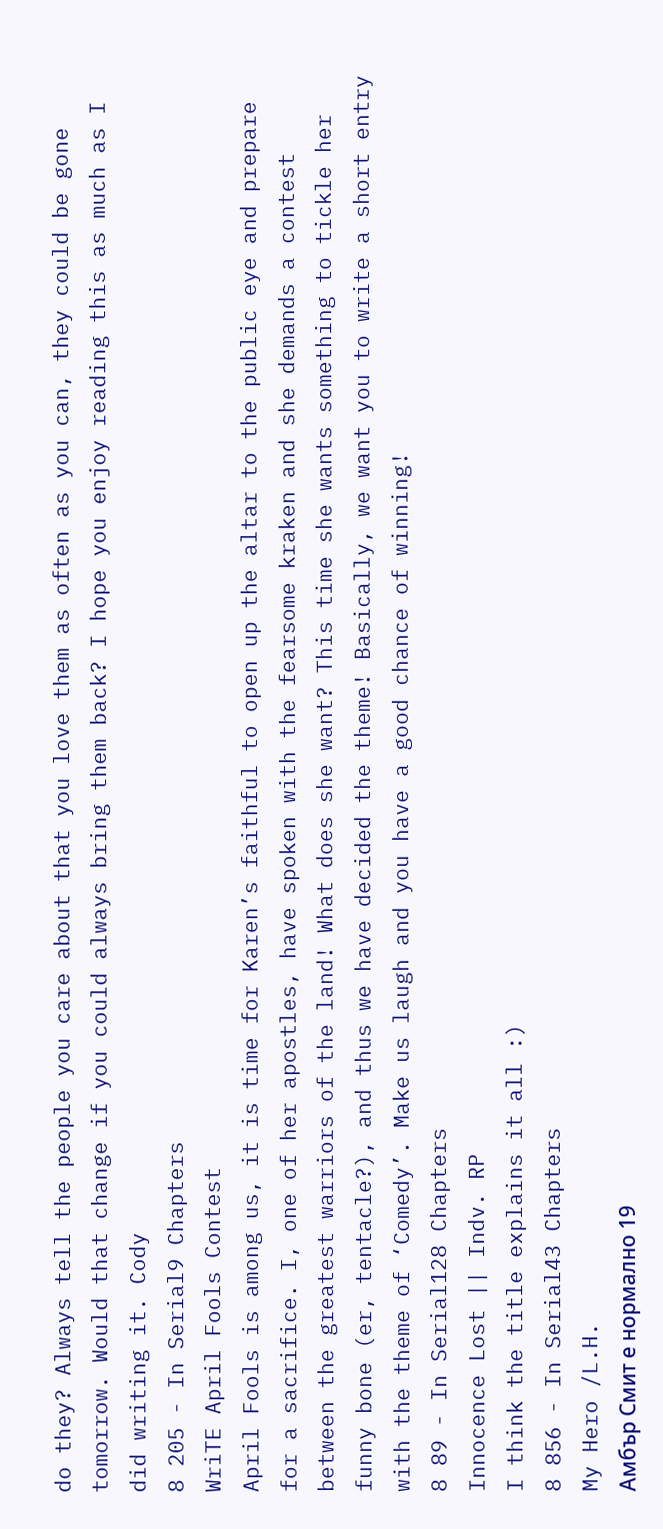do they? Always tell the people you care about that you love them as often as you can, they could be gone tomorrow. Would that change if you could always bring them back? I hope you enjoy reading this as much as I did writing it. Cody
8 205 - In Serial9 Chapters
WriTE April Fools Contest
April Fools is among us, it is time for Karen’s faithful to open up the altar to the public eye and prepare for a sacrifice. I, one of her apostles, have spoken with the fearsome kraken and she demands a contest between the greatest warriors of the land! What does she want? This time she wants something to tickle her funny bone (er, tentacle?), and thus we have decided the theme! Basically, we want you to write a short entry with the theme of ‘Comedy’. Make us laugh and you have a good chance of winning!
8 89 - In Serial128 Chapters
Innocence Lost || Indv. RP
I think the title explains it all :)
8 856 - In Serial43 Chapters
My Hero /L.H.
Амбър Смит е нормално 19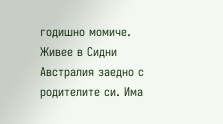годишно момиче. Живее в Сидни Австралия заедно с родителите си. Има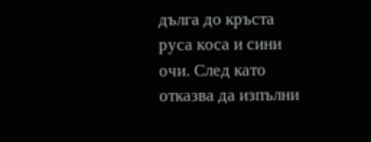дълга до кръста руса коса и сини очи. След като отказва да изпълни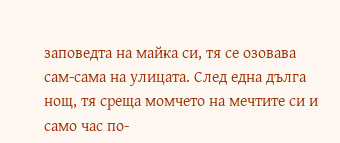заповедта на майка си, тя се озовава сам-сама на улицата. След една дълга нощ, тя среща момчето на мечтите си и само час по-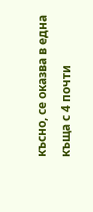късно, се оказва в една къща с 4 почти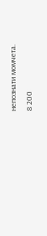непознати момчета.
8 200